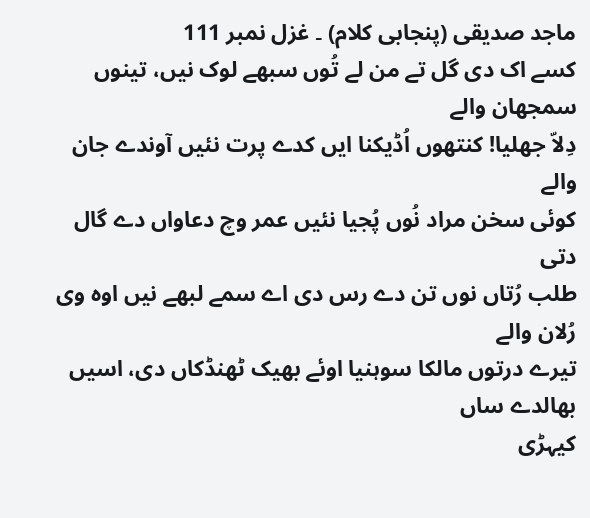ماجد صدیقی (پنجابی کلام) ۔ غزل نمبر 111
کسے اک دی گل تے من لے تُوں سبھے لوک نیں، تینوں سمجھان والے
دِلاّ جھلیا! کنتھوں اُڈیکنا ایں کدے پرت نئیں آوندے جان والے
کوئی سخن مراد نُوں پُجیا نئیں عمر وچ دعاواں دے گال دتی
طلب رُتاں نوں تن دے رس دی اے سمے لبھے نیں اوہ وی رُلان والے
تیرے درتوں مالکا سوہنیا اوئے بھیک ٹھنڈکاں دی، اسیں بھالدے ساں
کیہڑی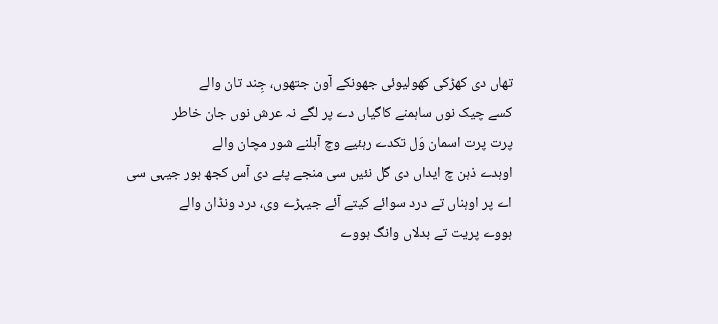تھاں دی کھڑکی کھولیوئی جھونکے آون جتھوں، جِند تان والے
کسے چیک نوں ساہمنے کاگیاں دے پر لگے نہ عرش نوں جان خاطر
پرت پرت اسمان وَل تکدے رہئیے وچ آہلنے شور مچان والے
اوہدے ذہن چ ایداں دی گل نئیں سی منجے پئے دی آس کجھ ہور جیہی سی
اے پر اوہناں تے درد سوائے کیتے آئے جیہڑے وی، درد ونڈان والے
ہووے پریت تے بدلاں وانگ ہووے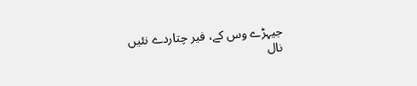جیہڑے وس کے، فیر چتاردے نئیں
نال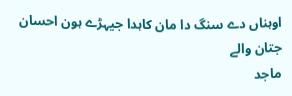اوہناں دے سنگ دا مان کاہدا جیہڑے ہون احسان جتان والے
ماجد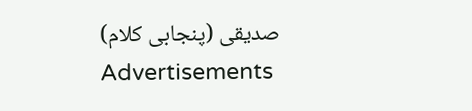صدیقی (پنجابی کلام)
Advertisements